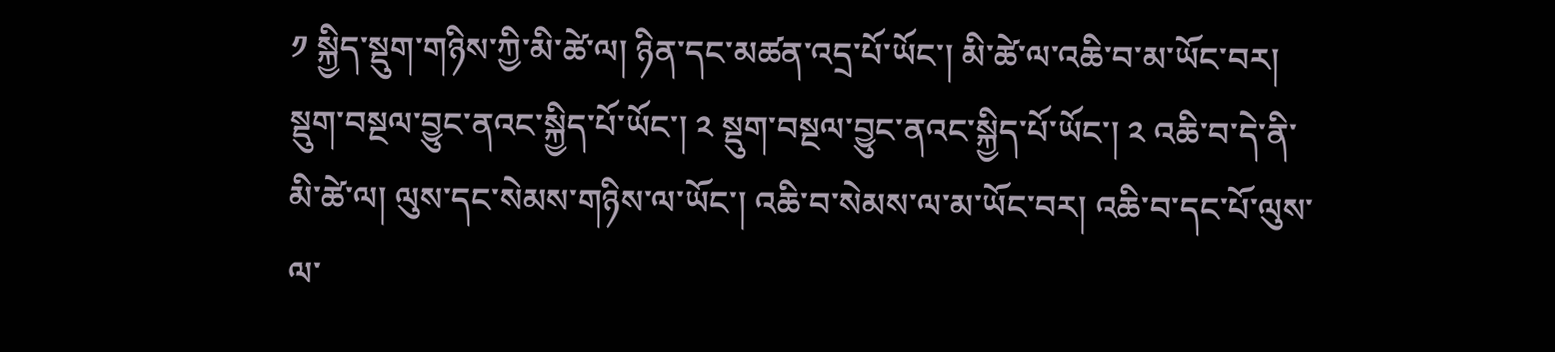༡ སྐྱིད་སྡུག་གཉིས་ཀྱི་མི་ཚེ་ལ། ཉིན་དང་མཚན་འདྲ་པོ་ཡོང་། མི་ཚེ་ལ་འཆི་བ་མ་ཡོང་བར། སྡུག་བསྔལ་བྱུང་ནའང་སྐྱིད་པོ་ཡོང་། ༢ སྡུག་བསྔལ་བྱུང་ནའང་སྐྱིད་པོ་ཡོང་། ༢ འཆི་བ་དེ་ནི་མི་ཚེ་ལ། ལུས་དང་སེམས་གཉིས་ལ་ཡོང་། འཆི་བ་སེམས་ལ་མ་ཡོང་བར། འཆི་བ་དང་པོ་ལུས་ལ་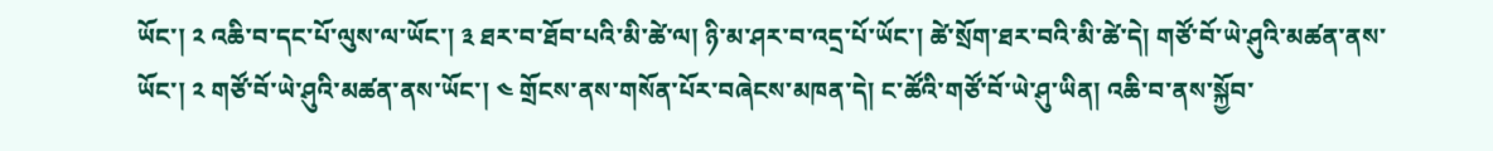ཡོང་། ༢ འཆི་བ་དང་པོ་ལུས་ལ་ཡོང་། ༣ ཐར་བ་ཐོབ་པའི་མི་ཚེ་ལ། ཉི་མ་ཤར་བ་འདྲ་པོ་ཡོང་། ཚེ་སྲོག་ཐར་བའི་མི་ཚེ་དེ། གཙོ་བོ་ཡེ་ཤུའི་མཚན་ནས་ཡོང་། ༢ གཙོ་བོ་ཡེ་ཤུའི་མཚན་ནས་ཡོང་། ༤ གྲོངས་ནས་གསོན་པོར་བཞེངས་མཁན་དེ། ང་ཚོའི་གཙོ་བོ་ཡེ་ཤུ་ཡིན། འཆི་བ་ནས་སྐྱོབ་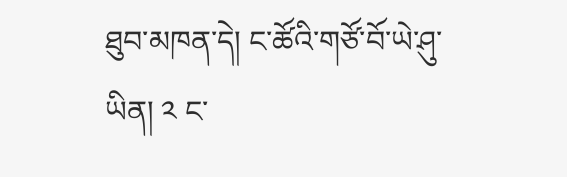ཐུབ་མཁན་དེ། ང་ཚོའི་གཙོ་བོ་ཡེ་ཤུ་ཡིན། ༢ ང་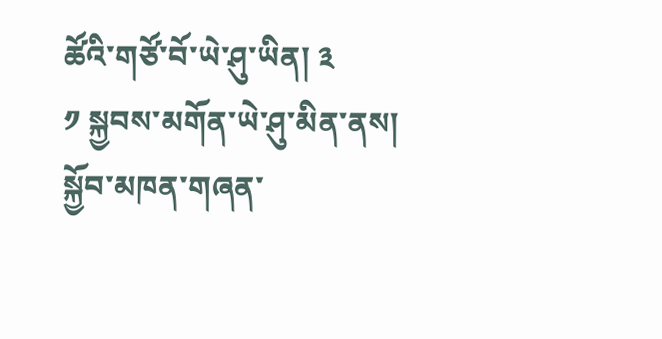ཚོའི་གཙོ་བོ་ཡེ་ཤུ་ཡིན། ༣
༡ སྐྱབས་མགོན་ཡེ་ཤུ་མིན་ནས། སྐྱོབ་མཁན་གཞན་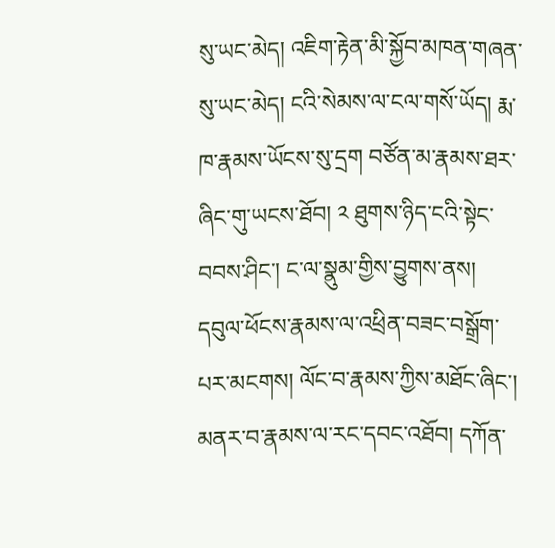སུ་ཡང་མེད། འཇིག་རྟེན་མི་སྐྱོབ་མཁན་གཞན་སུ་ཡང་མེད། ངའི་སེམས་ལ་ངལ་གསོ་ཡོད། རྨ་ཁ་རྣམས་ཡོངས་སུ་དྲག བཙོན་མ་རྣམས་ཐར་ཞིང་གུ་ཡངས་ཐོབ། ༢ ཐུགས་ཉིད་ངའི་སྟེང་བབས་ཤིང་། ང་ལ་སྣུམ་གྱིས་བྱུགས་ནས། དབུལ་ཕོངས་རྣམས་ལ་འཕྲིན་བཟང་བསྒྲོག་པར་མངགས། ལོང་བ་རྣམས་ཀྱིས་མཐོང་ཞིང་། མནར་བ་རྣམས་ལ་རང་དབང་འཐོབ། དཀོན་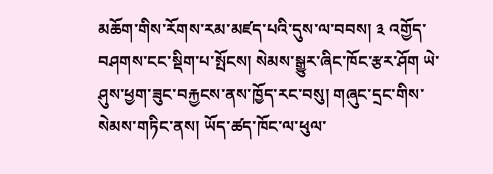མཆོག་གིས་རོགས་རམ་མཛད་པའི་དུས་ལ་བབས། ༣ འགྱོད་བཤགས་ངང་སྡིག་པ་སྤོངས། སེམས་སྒྱུར་ཞིང་ཁོང་རྩར་ཤོག ཡེ་ཤུས་ཕྱག་ཟུང་བརྐྱངས་ནས་ཁྱོད་རང་བསུ། གཞུང་དྲང་གིས་སེམས་གཏིང་ནས། ཡོད་ཚད་ཁོང་ལ་ཕུལ་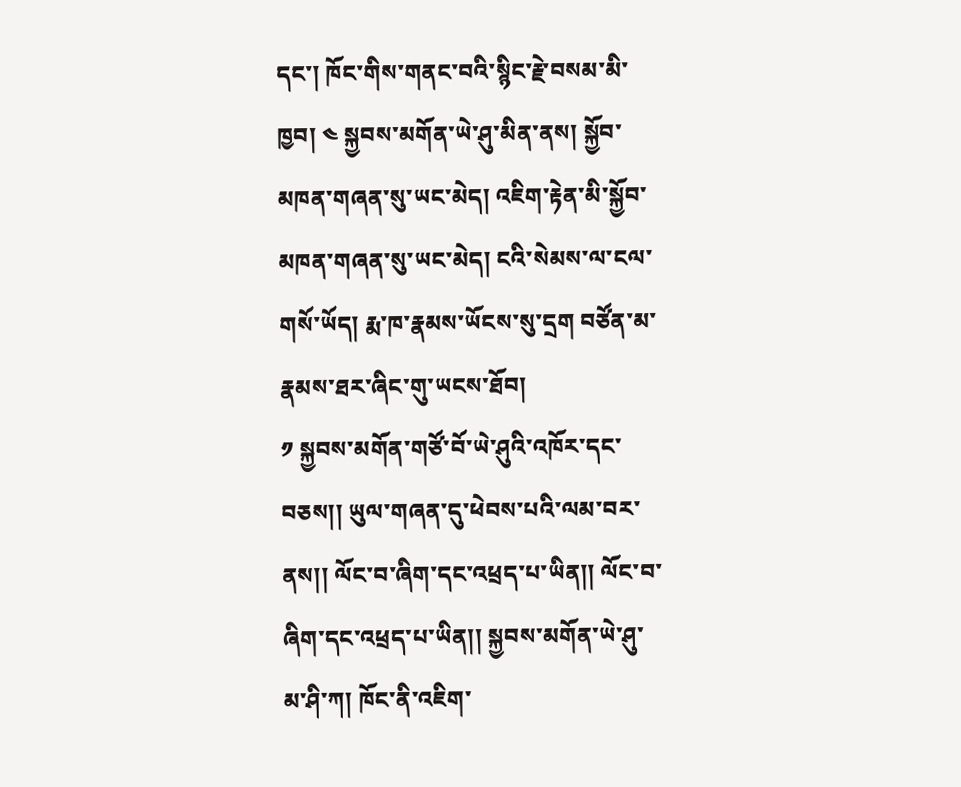དང་། ཁོང་གིས་གནང་བའི་སྙིང་རྗེ་བསམ་མི་ཁྱབ། ༤ སྐྱབས་མགོན་ཡེ་ཤུ་མིན་ནས། སྐྱོབ་མཁན་གཞན་སུ་ཡང་མེད། འཇིག་རྟེན་མི་སྐྱོབ་མཁན་གཞན་སུ་ཡང་མེད། ངའི་སེམས་ལ་ངལ་གསོ་ཡོད། རྨ་ཁ་རྣམས་ཡོངས་སུ་དྲག བཙོན་མ་རྣམས་ཐར་ཞིང་གུ་ཡངས་ཐོབ།
༡ སྐྱབས་མགོན་གཙོ་བོ་ཡེ་ཤུའི་འཁོར་དང་བཅས།། ཡུལ་གཞན་དུ་ཕེབས་པའི་ལམ་བར་ནས།། ལོང་བ་ཞིག་དང་འཕྲད་པ་ཡིན།། ལོང་བ་ཞིག་དང་འཕྲད་པ་ཡིན།། སྐྱབས་མགོན་ཡེ་ཤུ་མ་ཤི་ཀ། ཁོང་ནི་འཇིག་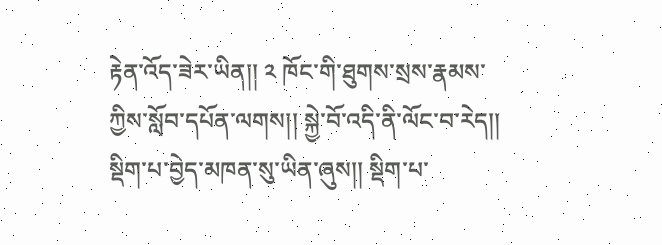རྟེན་འོད་ཟེར་ཡིན།། ༢ ཁོང་གི་ཐུགས་སྲས་རྣམས་ཀྱིས་སློབ་དཔོན་ལགས།། སྐྱེ་བོ་འདི་ནི་ལོང་བ་རེད།། སྡིག་པ་བྱེད་མཁན་སུ་ཡིན་ཞུས།། སྡིག་པ་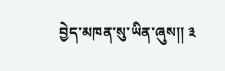བྱེད་མཁན་སུ་ཡིན་ཞུས།། ༣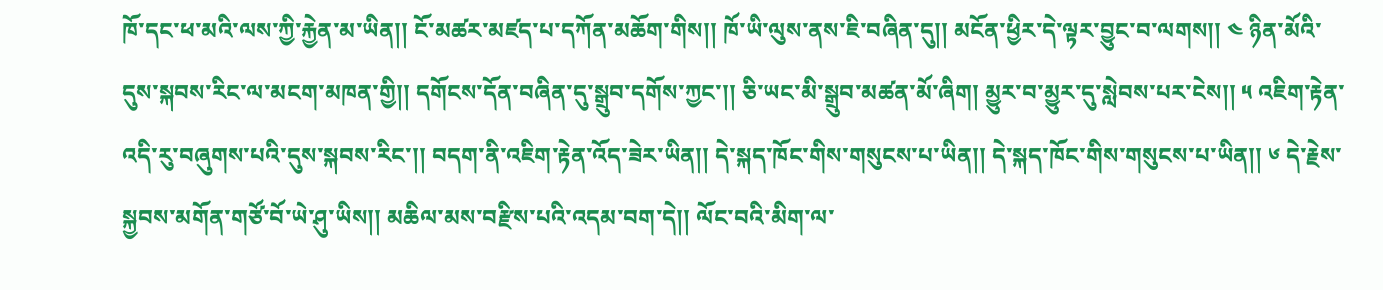ཁོ་དང་ཕ་མའི་ལས་ཀྱི་རྐྱེན་མ་ཡིན།། ངོ་མཚར་མཛད་པ་དཀོན་མཆོག་གིས།། ཁོ་ཡི་ལུས་ནས་ཇི་བཞིན་དུ།། མངོན་ཕྱིར་དེ་ལྟར་བྱུང་བ་ལགས།། ༤ ཉིན་མོའི་དུས་སྐབས་རིང་ལ་མངག་མཁན་གྱི།། དགོངས་དོན་བཞིན་དུ་སྒྲུབ་དགོས་ཀྱང་།། ཅི་ཡང་མི་སྒྲུབ་མཚན་མོ་ཞིག། མྱུར་བ་མྱུར་དུ་སླེབས་པར་ངེས།། ༥ འཇིག་རྟེན་འདི་རུ་བཞུགས་པའི་དུས་སྐབས་རིང་།། བདག་ནི་འཇིག་རྟེན་འོད་ཟེར་ཡིན།། དེ་སྐད་ཁོང་གིས་གསུངས་པ་ཡིན།། དེ་སྐད་ཁོང་གིས་གསུངས་པ་ཡིན།། ༦ དེ་རྗེས་སྐྱབས་མགོན་གཙོ་བོ་ཡེ་ཤུ་ཡིས།། མཆིལ་མས་བརྫིས་པའི་འདམ་བག་དེ།། ལོང་བའི་མིག་ལ་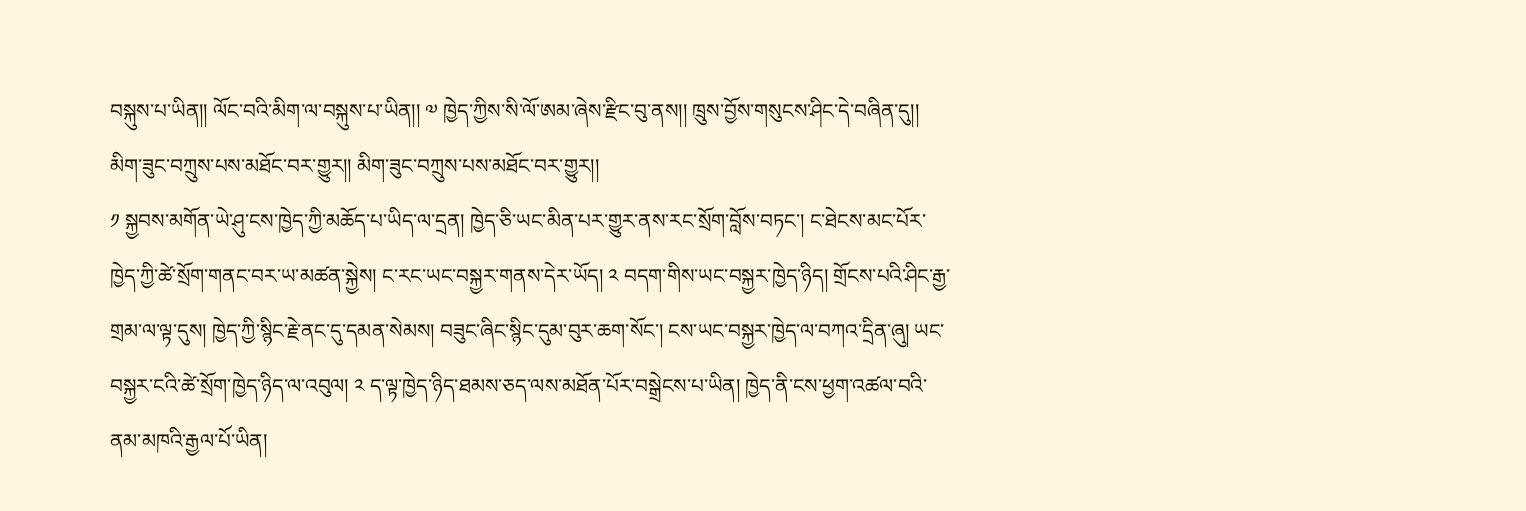བསྐུས་པ་ཡིན།། ལོང་བའི་མིག་ལ་བསྐུས་པ་ཡིན།། ༧ ཁྱེད་ཀྱིས་སི་ལོ་ཨམ་ཞེས་རྫིང་བུ་ནས།། ཁྲུས་བྱོས་གསུངས་ཤིང་དེ་བཞིན་དུ།། མིག་ཟུང་བཀྲུས་པས་མཐོང་བར་གྱུར།། མིག་ཟུང་བཀྲུས་པས་མཐོང་བར་གྱུར།།
༡ སྐྱབས་མགོན་ཡེ་ཤུ་ངས་ཁྱེད་ཀྱི་མཆོད་པ་ཡིད་ལ་དྲན། ཁྱེད་ཅི་ཡང་མིན་པར་གྱུར་ནས་རང་སྲོག་བློས་བཏང་། ང་ཐེངས་མང་པོར་ཁྱེད་ཀྱི་ཚེ་སྲོག་གནང་བར་ཡ་མཚན་སྐྱེས། ང་རང་ཡང་བསྐྱར་གནས་དེར་ཡོད། ༢ བདག་གིས་ཡང་བསྐྱར་ཁྱེད་ཉིད། གྲོངས་པའི་ཤིང་རྒྱ་གྲམ་ལ་ལྟ་དུས། ཁྱེད་ཀྱི་སྙིང་རྗེ་ནང་དུ་དམན་སེམས། བཟུང་ཞིང་སྙིང་དུམ་བུར་ཆག་སོང་། ངས་ཡང་བསྐྱར་ཁྱེད་ལ་བཀའ་དྲིན་ཞུ། ཡང་བསྐྱར་ངའི་ཚེ་སྲོག་ཁྱེད་ཉིད་ལ་འབུལ། ༢ ད་ལྟ་ཁྱེད་ཉིད་ཐམས་ཅད་ལས་མཐོན་པོར་བསྒྲེངས་པ་ཡིན། ཁྱེད་ནི་ངས་ཕྱག་འཚལ་བའི་ནམ་མཁའི་རྒྱལ་པོ་ཡིན།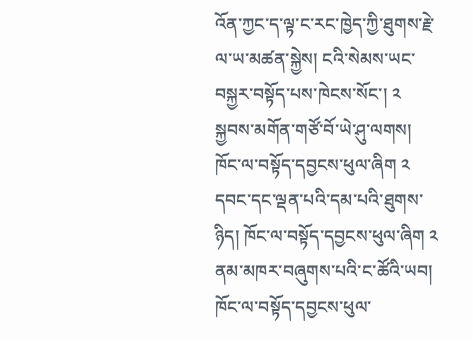འོན་ཀྱང་ད་ལྟ་ང་རང་ཁྱེད་ཀྱི་ཐུགས་རྗེ་ལ་ཡ་མཚན་སྐྱེས། ངའི་སེམས་ཡང་བསྐྱར་བསྟོད་པས་ཁེངས་སོང་། ༢
སྐྱབས་མགོན་གཙོ་བོ་ཡེ་ཤུ་ལགས། ཁོང་ལ་བསྟོད་དབྱངས་ཕུལ་ཞིག ༢ དབང་དང་ལྡན་པའི་དམ་པའི་ཐུགས་ཉིད། ཁོང་ལ་བསྟོད་དབྱངས་ཕུལ་ཞིག ༢ ནམ་མཁར་བཞུགས་པའི་ང་ཚོའི་ཡབ། ཁོང་ལ་བསྟོད་དབྱངས་ཕུལ་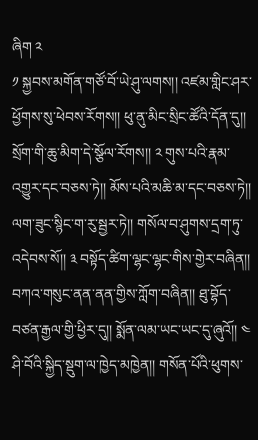ཞིག ༢
༡ སྐྱབས་མགོན་གཙོ་བོ་ཡེ་ཤུ་ལགས།། འཛམ་གླིང་ཤར་ཕྱོགས་སུ་ཕེབས་རོགས།། ཕུ་ནུ་མིང་སྲིང་ཚོའི་དོན་དུ།། སྲོག་གི་ཆུ་མིག་དེ་སྩོལ་རོགས།། ༢ གུས་པའི་རྣམ་འགྱུར་དང་བཅས་ཏེ།། མོས་པའི་མཆི་མ་དང་བཅས་ཏེ།། ལག་ཟུང་སྙིང་ག་རུ་སྦྱར་ཏེ།། གསོལ་བ་ཤུགས་དྲག་ཏུ་འདེབས་སོ།། ༣ བསྟོད་ཚིག་ལྷང་ལྷང་གིས་གྱེར་བཞིན།། བཀའ་གསུང་ནན་ནན་གྱིས་ཀློག་བཞིན།། ཐུ་བྷོད་བཙན་རྒྱལ་གྱི་ཕྱིར་དུ།། སྨོན་ལམ་ཡང་ཡང་དུ་ཞུའོ།། ༤ ཤི་བོའི་སྐྱིད་སྡུག་ལ་ཁྱེད་མཁྱེན།། གསོན་པོའི་ཕུགས་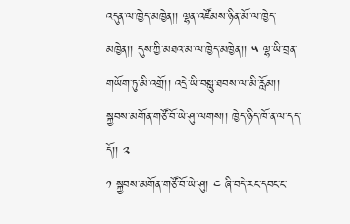འདུན་ལ་ཁྱེད་མཁྱེན།། ལྷན་འཛོམས་ཉིན་མོ་ལ་ཁྱེད་མཁྱེན།། དུས་ཀྱི་མཐའ་མ་ལ་ཁྱེད་མཁྱེན།། ༥ ལྷ་ཡི་བྲན་གཡོག་ཏུ་མི་འགྲོ།། འདྲེ་ཡི་བསླུ་ཐབས་ལ་མི་རློམ།། སྐྱབས་མགོན་གཙོ་བོ་ཡེ་ཤུ་ལགས།། ཁྱེད་ཉིད་ཁོ་ན་ལ་དད་དོ།། ༢
༡ སྐྱབས་མགོན་གཙོ་བོ་ཡེ་ཤུ། ༤ ཞི་བདེ་རང་དབང་ང་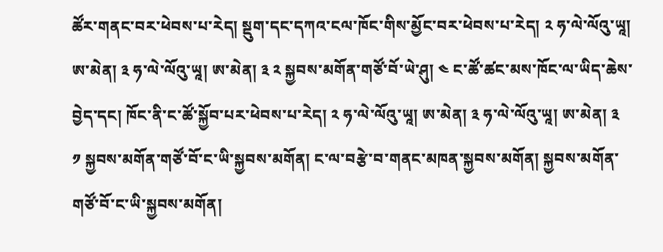ཚོར་གནང་བར་ཕེབས་པ་རེད། སྡུག་དང་དཀའ་ངལ་ཁོང་གིས་མྱོང་བར་ཕེབས་པ་རེད། ༢ ཧ་ལེ་ལོའུ་ཡཱ། ཨ་མེན། ༣ ཧ་ལེ་ལོའུ་ཡཱ། ཨ་མེན། ༣ ༢ སྐྱབས་མགོན་གཙོ་བོ་ཡེ་ཤུ། ༤ ང་ཚོ་ཚང་མས་ཁོང་ལ་ཡིད་ཆེས་བྱེད་དང། ཁོང་ནི་ང་ཚོ་སྐྱོབ་པར་ཕེབས་པ་རེད། ༢ ཧ་ལེ་ལོའུ་ཡཱ། ཨ་མེན། ༣ ཧ་ལེ་ལོའུ་ཡཱ། ཨ་མེན། ༣
༡ སྐྱབས་མགོན་གཙོ་བོ་ང་ཡི་སྐྱབས་མགོན། ང་ལ་བརྩེ་བ་གནང་མཁན་སྐྱབས་མགོན། སྐྱབས་མགོན་གཙོ་བོ་ང་ཡི་སྐྱབས་མགོན།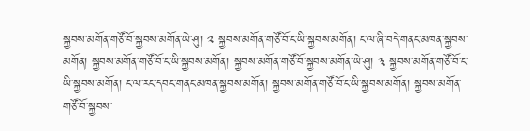སྐྱབས་མགོན་གཙོ་བོ་སྐྱབས་མགོན་ཡེ་ཤུ། ༢ སྐྱབས་མགོན་གཙོ་བོ་ང་ཡི་སྐྱབས་མགོན། ང་ལ་ཞི་བདེ་གནང་མཁན་སྐྱབས་མགོན། སྐྱབས་མགོན་གཙོ་བོ་ང་ཡི་སྐྱབས་མགོན། སྐྱབས་མགོན་གཙོ་བོ་སྐྱབས་མགོན་ཡེ་ཤུ། ༣ སྐྱབས་མགོན་གཙོ་བོ་ང་ཡི་སྐྱབས་མགོན། ང་ལ་རང་དབང་གནང་མཁན་སྐྱབས་མགོན། སྐྱབས་མགོན་གཙོ་བོ་ང་ཡི་སྐྱབས་མགོན། སྐྱབས་མགོན་གཙོ་བོ་སྐྱབས་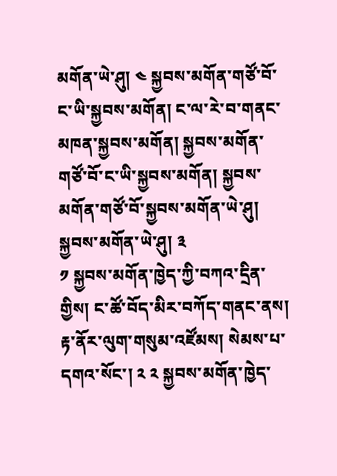མགོན་ཡེ་ཤུ། ༤ སྐྱབས་མགོན་གཙོ་བོ་ང་ཡི་སྐྱབས་མགོན། ང་ལ་རེ་བ་གནང་མཁན་སྐྱབས་མགོན། སྐྱབས་མགོན་གཙོ་བོ་ང་ཡི་སྐྱབས་མགོན། སྐྱབས་མགོན་གཙོ་བོ་སྐྱབས་མགོན་ཡེ་ཤུ། སྐྱབས་མགོན་ཡེ་ཤུ། ༣
༡ སྐྱབས་མགོན་ཁྱེད་ཀྱི་བཀའ་དྲིན་གྱིས། ང་ཚོ་བོད་མིར་བཀོད་གནང་ནས། རྟ་ནོར་ལུག་གསུམ་འཛོམས། སེམས་པ་དགའ་སོང་། ༢ ༢ སྐྱབས་མགོན་ཁྱེད་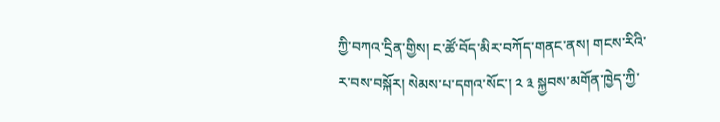ཀྱི་བཀའ་དྲིན་གྱིས། ང་ཚོ་བོད་མིར་བཀོད་གནང་ནས། གངས་རིའི་ར་བས་བསྐོར། སེམས་པ་དགའ་སོང་། ༢ ༣ སྐྱབས་མགོན་ཁྱེད་ཀྱི་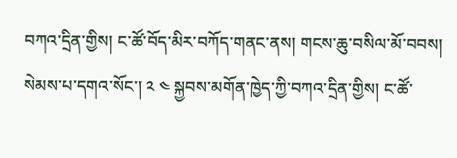བཀའ་དྲིན་གྱིས། ང་ཚོ་བོད་མིར་བཀོད་གནང་ནས། གངས་ཆུ་བསིལ་མོ་བབས། སེམས་པ་དགའ་སོང་། ༢ ༤ སྐྱབས་མགོན་ཁྱེད་ཀྱི་བཀའ་དྲིན་གྱིས། ང་ཚོ་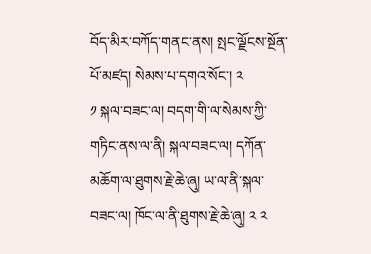བོད་མིར་བཀོད་གནང་ནས། སྤང་ལྗོངས་སྔོན་པོ་མཛད། སེམས་པ་དགའ་སོང་། ༢
༡ སྐལ་བཟང་ལ། བདག་གི་ལ་སེམས་ཀྱི་གཏིང་ནས་ལ་ནི། སྐལ་བཟང་ལ། དཀོན་མཆོག་ལ་ཐུགས་རྗེ་ཆེ་ཞུ། ཡ་ལ་ནི་སྐལ་བཟང་ལ། ཁོང་ལ་ནི་ཐུགས་རྗེ་ཆེ་ཞུ། ༢ ༢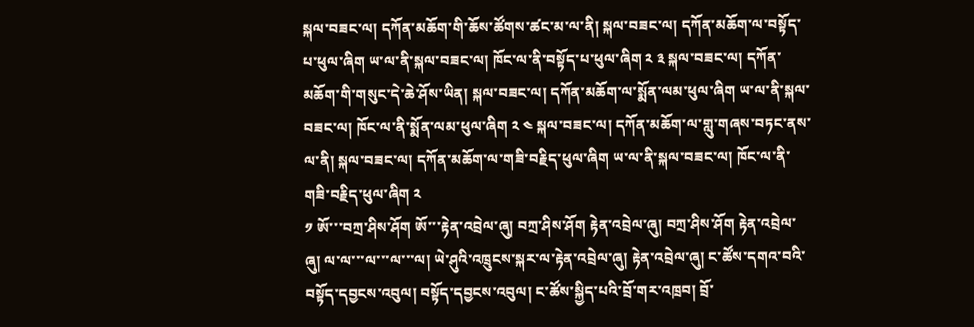སྐལ་བཟང་ལ། དཀོན་མཆོག་གི་ཆོས་ཚོགས་ཚང་མ་ལ་ནི། སྐལ་བཟང་ལ། དཀོན་མཆོག་ལ་བསྟོད་པ་ཕུལ་ཞིག ཡ་ལ་ནི་སྐལ་བཟང་ལ། ཁོང་ལ་ནི་བསྟོད་པ་ཕུལ་ཞིག ༢ ༣ སྐལ་བཟང་ལ། དཀོན་མཆོག་གི་གསུང་དེ་ཆེ་ཤོས་ཡིན། སྐལ་བཟང་ལ། དཀོན་མཆོག་ལ་སྨོན་ལམ་ཕུལ་ཞིག ཡ་ལ་ནི་སྐལ་བཟང་ལ། ཁོང་ལ་ནི་སྨོན་ལམ་ཕུལ་ཞིག ༢ ༤ སྐལ་བཟང་ལ། དཀོན་མཆོག་ལ་གླུ་གཞས་བཏང་ནས་ལ་ནི། སྐལ་བཟང་ལ། དཀོན་མཆོག་ལ་གཟི་བརྗིད་ཕུལ་ཞིག ཡ་ལ་ནི་སྐལ་བཟང་ལ། ཁོང་ལ་ནི་གཟི་བརྗིད་ཕུལ་ཞིག ༢
༡ ཨོ་་་བཀྲ་ཤིས་ཤོག ཨོ་་་རྟེན་འབྲེལ་ཞུ། བཀྲ་ཤིས་ཤོག རྟེན་འབྲེལ་ཞུ། བཀྲ་ཤིས་ཤོག རྟེན་འབྲེལ་ཞུ། ལ་ལ་་་ལ་་་ལ་་་ལ། ཡེ་ཤུའི་འཁྲུངས་སྐར་ལ་རྟེན་འབྲེལ་ཞུ། རྟེན་འབྲེལ་ཞུ། ང་ཚོས་དགའ་བའི་བསྟོད་དབྱངས་འབུལ། བསྟོད་དབྱངས་འབུལ། ང་ཚོས་སྐྱིད་པའི་བྲོ་གར་འཁྲབ། བྲོ་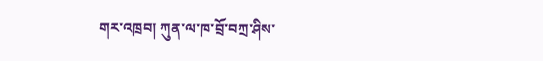གར་འཁྲབ། ཀུན་ལ་ཁ་བྲོ་བཀྲ་ཤིས་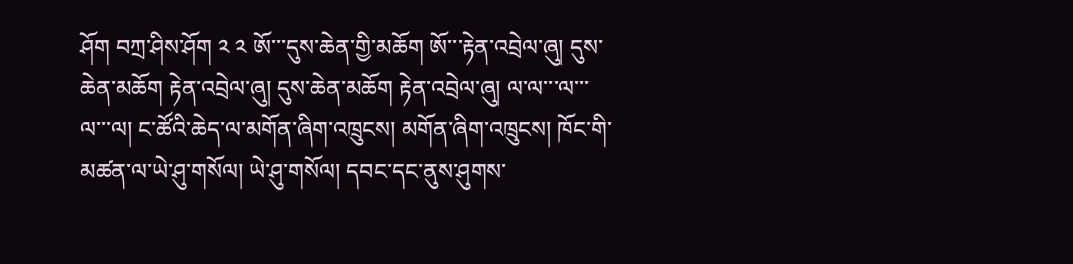ཤོག བཀྲ་ཤིས་ཤོག ༢ ༢ ཨོ་་་དུས་ཆེན་གྱི་མཆོག ཨོ་་་རྟེན་འབྲེལ་ཞུ། དུས་ཆེན་མཆོག རྟེན་འབྲེལ་ཞུ། དུས་ཆེན་མཆོག རྟེན་འབྲེལ་ཞུ། ལ་ལ་་་ལ་་་ལ་་་ལ། ང་ཚོའི་ཆེད་ལ་མགོན་ཞིག་འཁྲུངས། མགོན་ཞིག་འཁྲུངས། ཁོང་གི་མཚན་ལ་ཡེ་ཤུ་གསོལ། ཡེ་ཤུ་གསོལ། དབང་དང་ནུས་ཤུགས་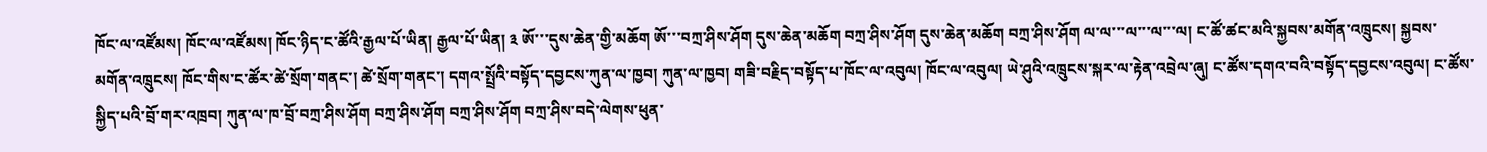ཁོང་ལ་འཛོམས། ཁོང་ལ་འཛོམས། ཁོང་ཉིད་ང་ཚོའི་རྒྱལ་པོ་ཡིན། རྒྱལ་པོ་ཡིན། ༣ ཨོ་་་དུས་ཆེན་གྱི་མཆོག ཨོ་་་བཀྲ་ཤིས་ཤོག དུས་ཆེན་མཆོག བཀྲ་ཤིས་ཤོག དུས་ཆེན་མཆོག བཀྲ་ཤིས་ཤོག ལ་ལ་་་ལ་་་ལ་་་ལ། ང་ཚོ་ཚང་མའི་སྐྱབས་མགོན་འཁྲུངས། སྐྱབས་མགོན་འཁྲུངས། ཁོང་གིས་ང་ཚོར་ཚེ་སྲོག་གནང་། ཚེ་སྲོག་གནང་། དགའ་སྤྲོའི་བསྟོད་དབྱངས་ཀུན་ལ་ཁྱབ། ཀུན་ལ་ཁྱབ། གཟི་བརྗིད་བསྟོད་པ་ཁོང་ལ་འབུལ། ཁོང་ལ་འབུལ། ཡེ་ཤུའི་འཁྲུངས་སྐར་ལ་རྟེན་འབྲེལ་ཞུ། ང་ཚོས་དགའ་བའི་བསྟོད་དབྱངས་འབུལ། ང་ཚོས་སྐྱིད་པའི་བྲོ་གར་འཁྲབ། ཀུན་ལ་ཁ་བྲོ་བཀྲ་ཤིས་ཤོག བཀྲ་ཤིས་ཤོག བཀྲ་ཤིས་ཤོག བཀྲ་ཤིས་བདེ་ལེགས་ཕུན་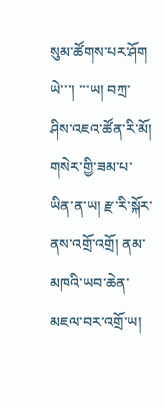སུམ་ཚོགས་པར་ཤོག
ཡེ་་་། ་་་ཡ། བཀྲ་ཤིས་འཇའ་ཚོན་རི་མོ། གསེར་གྱི་ཟམ་པ་ཡིན་ན་ཡ། རྫ་རི་སྐོར་ནས་འགྲོ་འགྲོ། ནམ་མཁའི་ཡབ་ཆེན་མཇལ་བར་འགྲོ་ཡ།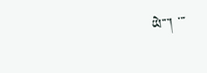ཡེ་་་། ་་་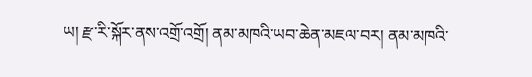ཡ། རྫ་རི་སྐོར་ནས་འགྲོ་འགྲོ། ནམ་མཁའི་ཡབ་ཆེན་མཇལ་བར། ནམ་མཁའི་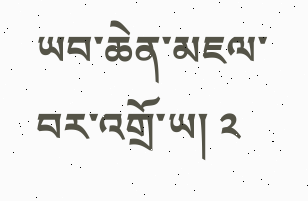ཡབ་ཆེན་མཇལ་བར་འགྲོ་ཡ། ༢